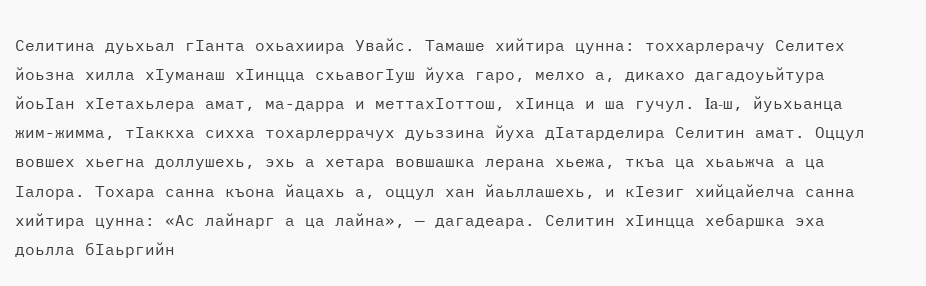Селитина дуьхьал гIанта охьахиира Увайс. Тамаше хийтира цунна: тоххарлерачу Селитех йоьзна хилла хIуманаш хIинцца схьавогIуш йуха гаро, мелхо а, дикахо дагадоуьйтура йоьIан хIетахьлера амат, ма-дарра и меттахIоттош, хIинца и ша гучул. Ia-ш, йуьхьанца жим-жимма, тIаккха сихха тохарлеррачух дуьззина йуха дIатарделира Селитин амат. Оццул вовшех хьегна доллушехь, эхь а хетара вовшашка лерана хьежа, ткъа ца хьаьжча а ца Iалора. Тохара санна къона йацахь а, оццул хан йаьллашехь, и кIезиг хийцайелча санна хийтира цунна: «Ас лайнарг а ца лайна», — дагадеара. Селитин хIинцца хебаршка эха доьлла бIаьргийн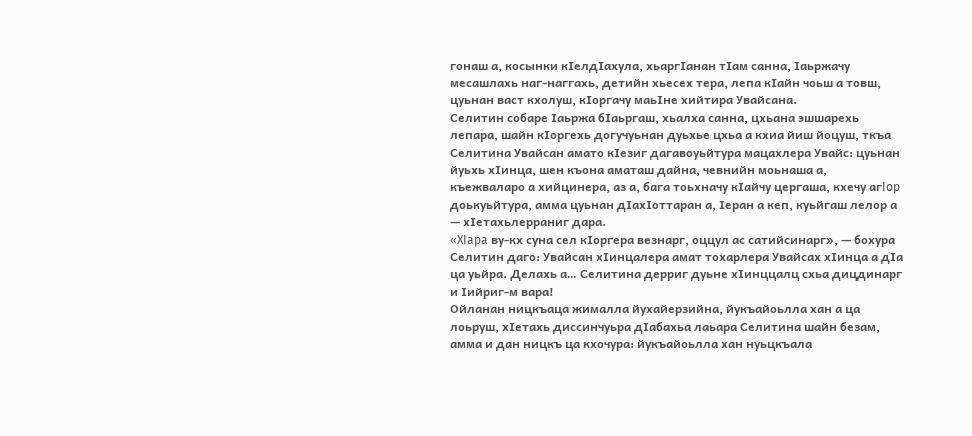гонаш а, косынки кIелдIахула, хьаргIанан тIам санна, Iаьржачу месашлахь наг-наггахь, детийн хьесех тера, лепа кIайн чоьш а товш, цуьнан васт кхолуш, кIоргачу маьIне хийтира Увайсана.
Селитин собаре Iаьржа бIаьргаш, хьалха санна, цхьана эшшарехь лепара, шайн кIоргехь догучуьнан дуьхье цхьа а кхиа йиш йоцуш, ткъа Селитина Увайсан амато кIезиг дагавоуьйтура мацахлера Увайс: цуьнан йуьхь хIинца, шен къона аматаш дайна, чевнийн моьнаша а, къежваларо а хийцинера, аз а, бага тоьхначу кIайчу цергаша, кхечу aгIop доькуьйтура, амма цуьнан дIахIоттаран а, Iеран а кеп, куьйгаш лелор а — хIетахьлерраниг дара.
«XIapa ву-кх суна сел кIоргера везнарг, оццул ас сатийсинарг», — бохура Селитин даго: Увайсан хIинцалера амат тохарлера Увайсах хIинца а дIа ца уьйра. Делахь а… Селитина дерриг дуьне хIинццалц схьа дицдинарг и Iийриг-м вара!
Ойланан ницкъаца жималла йухайерзийна, йукъайоьлла хан а ца лоьруш, хIетахь диссинчуьра дIабахьа лаьара Селитина шайн безам, амма и дан ницкъ ца кхочура: йукъайоьлла хан нуьцкъала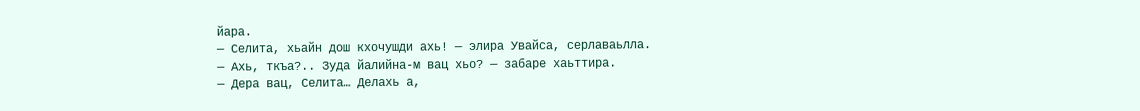йара.
— Селита, хьайн дош кхочушди ахь! — элира Увайса, серлаваьлла.
— Ахь, ткъа?.. Зуда йалийна-м вац хьо? — забаре хаьттира.
— Дера вац, Селита… Делахь а,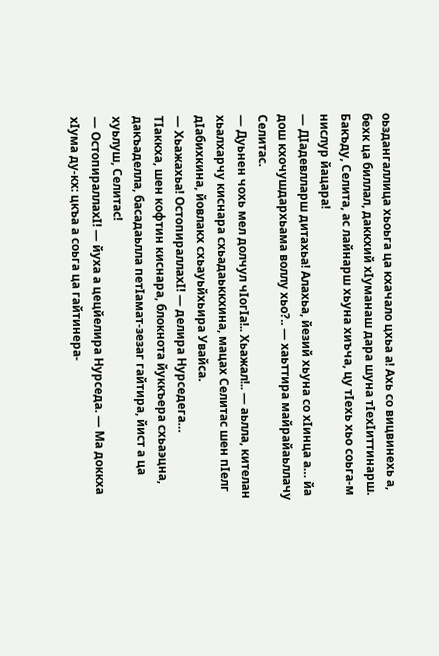оьздангаллица хьоьга ца кхачало цхьа а! Ахь со вицвинехь а, бехк ца биллал, даккхий хIуманаш дара шуна тIехIиттинарш. Бакъду, Селита, ас лайнарш хьуна хиъча, цу тIехь хьо соьга-м нислур йацара!
— ДIадевлларш дитахьа! Алахьа, йезий хьуна со хIинца а… йа дош кхочушдархьама воллу хьо?.. — хаьттира майрайаьллачу Селитас.
— Дуьнен чохь мел долчул чIогIа!.. Хьажал!.. — аьлла, кителан хьалхарчу киснара схьадаьккхина, мацах Селитас шен пIелг дIабихкина, йовлакх схьауьйхьира Увайса.
— Хьажахьа! ОстопираллахI! — делира Нурседега…
ТIаккха, шен кофтин киснара, блокнота йуккъера схьаэцна, дакъаделла, басадаьлла петIамат-зезаг гайтира, йист а ца хуьлуш, Селитас!
— ОстопираллахI! — йуха а цецйелира Нурседа. — Ма доккха хIума ду-кх: цкъа а соьга ца гайтинера-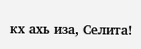кх ахь иза, Селита!